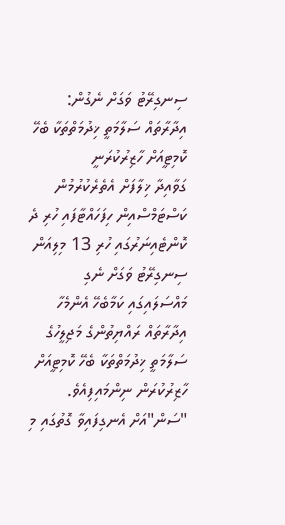ސިނގިރޭޓު ވަގަށް ނެގުން: އިދާރާތައް ސަލާމަތީ ޚިދުމަތްތަކާ ބެހޭ ކޮމިޓީއަށް ހާޒިރުކުރަނީ
ގަވާއިދާ ޚިލާފަށް އެތެރެކުރުމުން ކަސްޓަމްސްއިން ހިފަހައްޓާފައި ހުރި ދެ ކޮންޓެއިނަރުގައި ހުރި 13 މިލިއަން ސިނގިރޭޓު ވަގަށް ނެގި މައްސަލައިގައި ކަމާބެހޭ އެންމެހާ އިދާރާތައް ރައްޔިތުންގެ މަޖިލީހުގެ ސަލާމަތީ ޚިދުމަތްތަކާ ބެހޭ ކޮމިޓީއަށް ހާޒިރުކުރަން ނިންމައިފިއެވެ. "ސަން"އަށް އެނގިފައިވާ ގޮތުގައި މި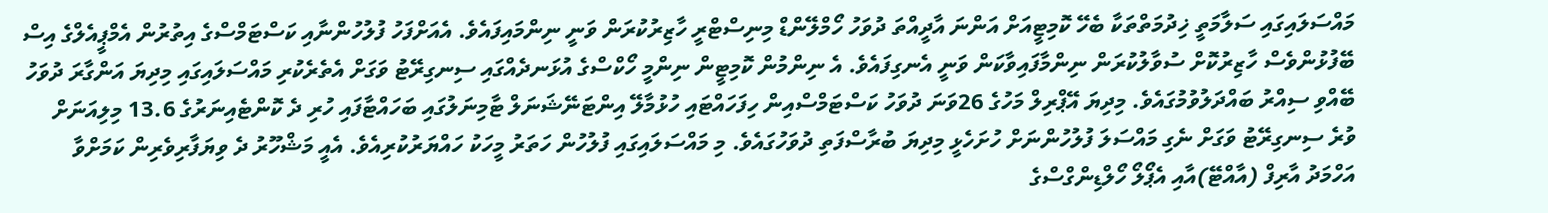މައްސަލައިގައި ސަލާމަތީ ޚިދުމަތްތަކާ ބެހޭ ކޮމިޓީއަށް އަންނަ އާދީއްތަ ދުވަހު ހޯމްލޭންޑް މިނިސްޓްރީ ހާޒިރުކުރަން ވަނީ ނިންމައިފައެވެ. އެއަށްފަހު ފުލުހުންނާއި ކަސްޓަމްސްގެ އިތުރުން އެމްޕީއެލްގެ އިސް ބޭފުޅުންވެސް ހާޒިރުކޮށް ސުވާލުކުރަން ނިންމާފައިވާކަން ވަނީ އެނގިފައެވެ. އެ ނިންމުން ކޮމިޓީން ނިންމީ ހޯކްސްގެ އުޅަނދެއްގައި ސިނގިރޭޓު ވަގަށް އެތެރެކުރި މައްސަލައިގައި މިދިޔަ އަންގާރަ ދުވަހު ބޭއްވި ސިއްރު ބައްދަލުވުމުގައެވެ. މިދިޔަ އޭޕްރިލް މަހުގެ 26ވަނަ ދުވަހު ކަސްޓަމްސްއިން ހިފަހައްޓައި ހުޅުމާލޭ އިންޓަނޭޝަނަލް ޓާމިނަލުގައި ބަހައްޓާފައި ހުރި ދެ ކޮންޓެއިނަރުގެ 13.6 މިލިއަނަށް ވުރެ ސިނގިރޭޓު ވަގަށް ނެގި މައްސަލަ ފުލުހުންނަށް ހުށަހެޅީ މިދިޔަ ބުރާސްފަތި ދުވަހުގައެވެ. މި މައްސަލައިގައި ފުލުހުން ހަތަރު މީހަކު ހައްޔަރުކުރިއެވެ. އެއީ މަޝްހޫރު ދެ ވިޔަފާރިވެރިން ކަމަށްވާ އަހްމަދު އާރިފް (އާއްޓޭ)އާއި އެޕޯލޯ ހޯލްޑިންގްސްގެ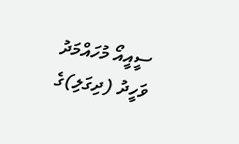ސީއީއޯ މުހައްމަދު ވަހީދު (ދިގަލި)ގެ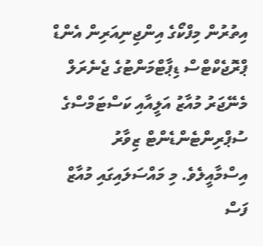އިތުރުން މިފްކޯގެ އިންޖިނިއަރިން އެންޑް ޕްރޮޖެކްޓްސް ޑިޕާޓްމަންޓުގެ ޖެނެރަލް މެނޭޖަރު މުއާޒު އަލީއާއި ކަސްޓަމްސްގެ ސުޕްރިންޓެންޑެންޓް ޒިވާރު އިސްމާއީލެވެ. މި މައްސަލައިގައި މުއާޒް ފަސް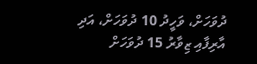ދުވަހަށް، ވަހީދު 10 ދުވަހަށް، އަދި އާރިފާއި ޒިވާރު 15 ދުވަހަށް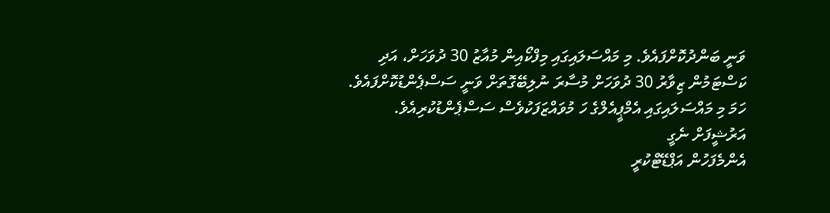ވަނީ ބަންދުކޮށްފައެވެ. މި މައްސަލައިގައި މިފްކޯއިން މުއާޒު 30 ދުވަހަށް، އަދި ކަސްޓަމުން ޒިވާރު 30 ދުވަހަށް މުސާރަ ނުލިބޭގޮތަށް ވަނީ ސަސްޕެންޑުކޮށްފައެވެ. ހަމަ މި މައްސަލައިގައި އެމްޕީއެލްގެ ހަ މުވައްޒަފަކުވެސް ސަސްޕެންޑުކުރިއެވެ.
އަރުޝީފަށް ނެގީ
އެންމެފަހުން އަޕްޑޭޓްކުރީ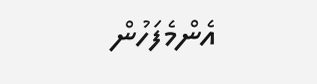އެންމެފަހުން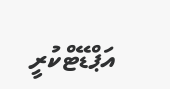އަޕްޑޭޓްކުރީ